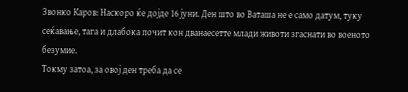Звонко Каров: Наскоро ќе дојде 16 јуни. Ден што во Ваташа не е само датум, туку сеќавање, тага и длабока почит кон дванаесетте млади животи згаснати во военото безумие.
Токму затоа, за овој ден треба да се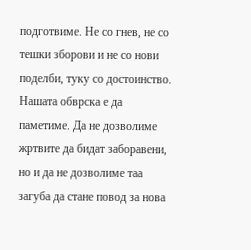подготвиме. Не со гнев, не со тешки зборови и не со нови поделби, туку со достоинство.
Нашата обврска е да паметиме. Да не дозволиме жртвите да бидат заборавени, но и да не дозволиме таа загуба да стане повод за нова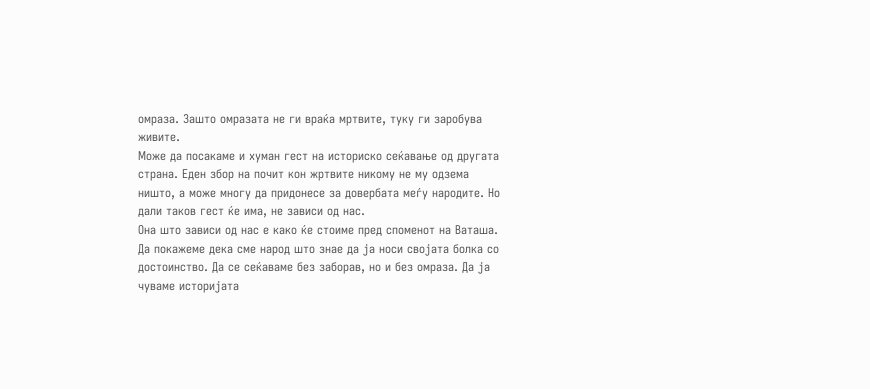омраза. Зашто омразата не ги враќа мртвите, туку ги заробува живите.
Може да посакаме и хуман гест на историско сеќавање од другата страна. Еден збор на почит кон жртвите никому не му одзема ништо, а може многу да придонесе за довербата меѓу народите. Но дали таков гест ќе има, не зависи од нас.
Она што зависи од нас е како ќе стоиме пред споменот на Ваташа.
Да покажеме дека сме народ што знае да ја носи својата болка со достоинство. Да се сеќаваме без заборав, но и без омраза. Да ја чуваме историјата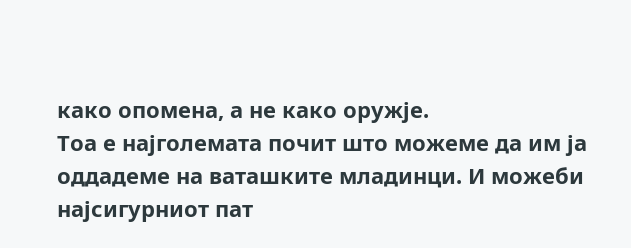како опомена, а не како оружје.
Тоа е најголемата почит што можеме да им ја оддадеме на ваташките младинци. И можеби најсигурниот пат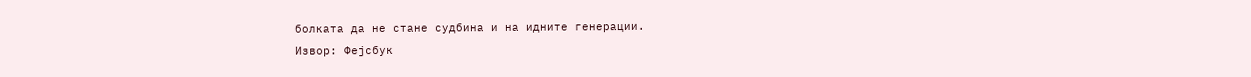болката да не стане судбина и на идните генерации.
Извор: Фејсбук